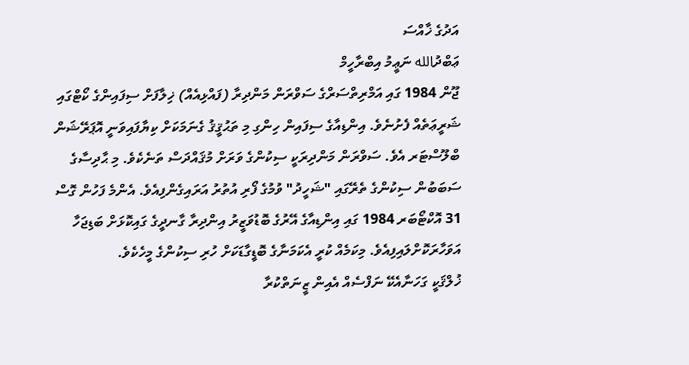އަދުގެ ޚާއްސަ
ޢަބްދުالله ނަޢީމު އިބްރާހީމް
ޖޫން 1984 ގައި އަމްރިތްސަރްގެ ސަވްރަން މަންދިރާ (ފައްޅިއެއް) ޚިލާފަށް ސިފައިންގެ ކޯޓްގައި ޝަރީޢަތެއް ފެށުނެވެ. އިންޑިއާގެ ސިފައިން ހިންގި މި ތަޙުޤީޤު ގެނަމަކަށް ކިޔާފައިވަނީ އޮޕަރޭޝަން ބްލޫސްޓަރ އެވެ. ސަވްރަން މަންދިރަކީ ސިކުންގެ ވަރަށް މުޤައްދަސް ތަނެކެވެ. މި ޙާދިސާގެ ސަބަބުން ސިކުންގެ ތެރޭގައި "ޝަހީދު" ވުމުގެ ފޯރި އުތުރު އަރައިގެންފިއެވެ. އެންމެ ފަހުން ގޮސް 31 އޮކްޓޯބަރ 1984 ގައި އިންޑިއާގެ އޭރުގެ ބޮޑުވަޒީރު އިންދިރާ ގާނދީގެ ގައިކޮޅަށް ބަޑިޖަހާ އަވަހާރަކޮށްލައިފިއެވެ. މިކަމެއް ކުރީ އެކަމަނާގެ ބޮޑީގާޑަކަށް ހުރި ސިކުންގެ މީހެކެވެ.
ޚުލްޤަކީ ގަހަނާއެކޭ ނަފްސެއް އެއިން ޒީނަތްކުރާ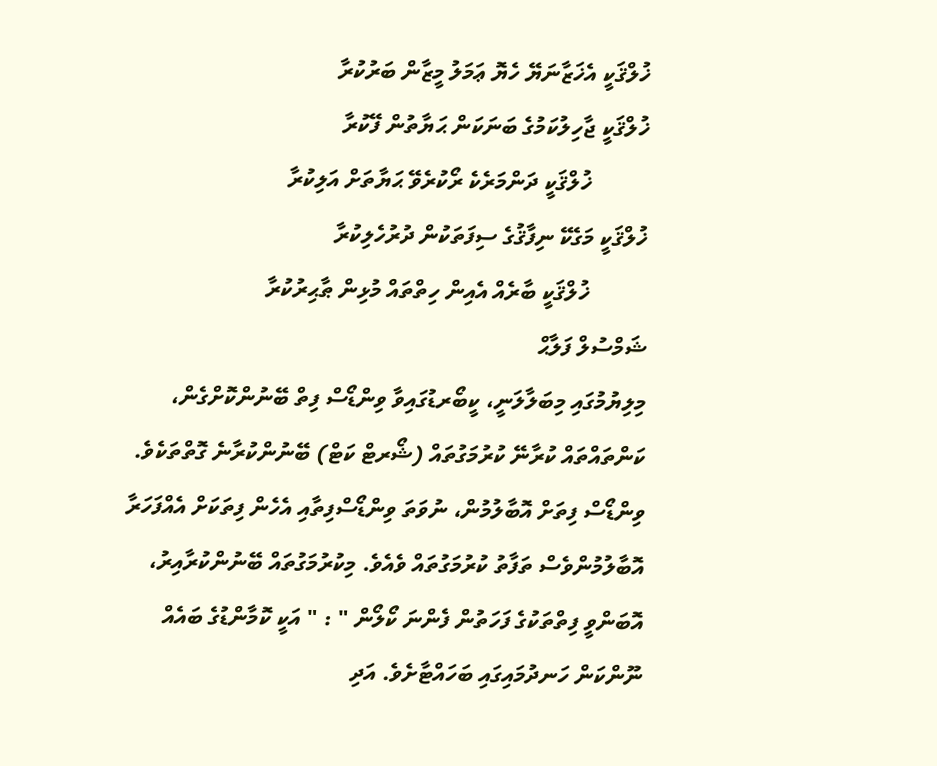ޚުލްޤަކީ އެޚަޒާނަޔޭ ހެޔޮ ޢަމަލު މީޒާން ބަރުކުރާ
ޚުލްޤަކީ ޖާހިލުކަމުގެ ބަނަކަން ޙަޔާތުން ފޭކުރާ
          ޚުލްޤަކީ ދަންމަރެކެ ރޯކުރެވޭ ޙަޔާތަށް އަލިކުރާ
ޚުލްޤަކީ މަގެކޭ ނިފާޤުގެ ސިފަތަކުން ދުރުހެލިކުރާ
          ޚުލްޤަކީ ބާރެއް އެއިން ހިތްތައް މުޅިން ޠާޙިރުކުރާ
ޝަމްސުލް ފަލާޙް
މިލިޔުމުގައި މިބަލާލަނީ، ކީބޯރޑުގައިވާ ވިންޑޯސް ފިތް ބޭނުންކޮށްގެން، ކަންތައްތައް ކުރާނޭ ކުރުމަގުތައް (ޝޯރޓް ކަޓް) ބޭނުންކުރާނެ ގޮތްތަކެވެ.
ވިންޑޯސް ފިތަށް އޮބާލުމުން، ނުވަތަ ވިންޑޯސްފިތާއި އެހެން ފިތަކަށް އެއްފަހަރާ އޮބާލުމުންވެސް ތަފާތު ކުރުމަގުތައް ވެއެވެ. މިކުރުމަގުތައް ބޭނުންކުރާއިރު، އޮބަންވީ ފިތްތަކުގެ ފަހަތުން ފެންނަ ކޯލޯން " : " އަކީ ކޮމާންޑުގެ ބައެއް ނޫންކަން ހަނދުމައިގައި ބަހައްޓާށެވެ. އަދި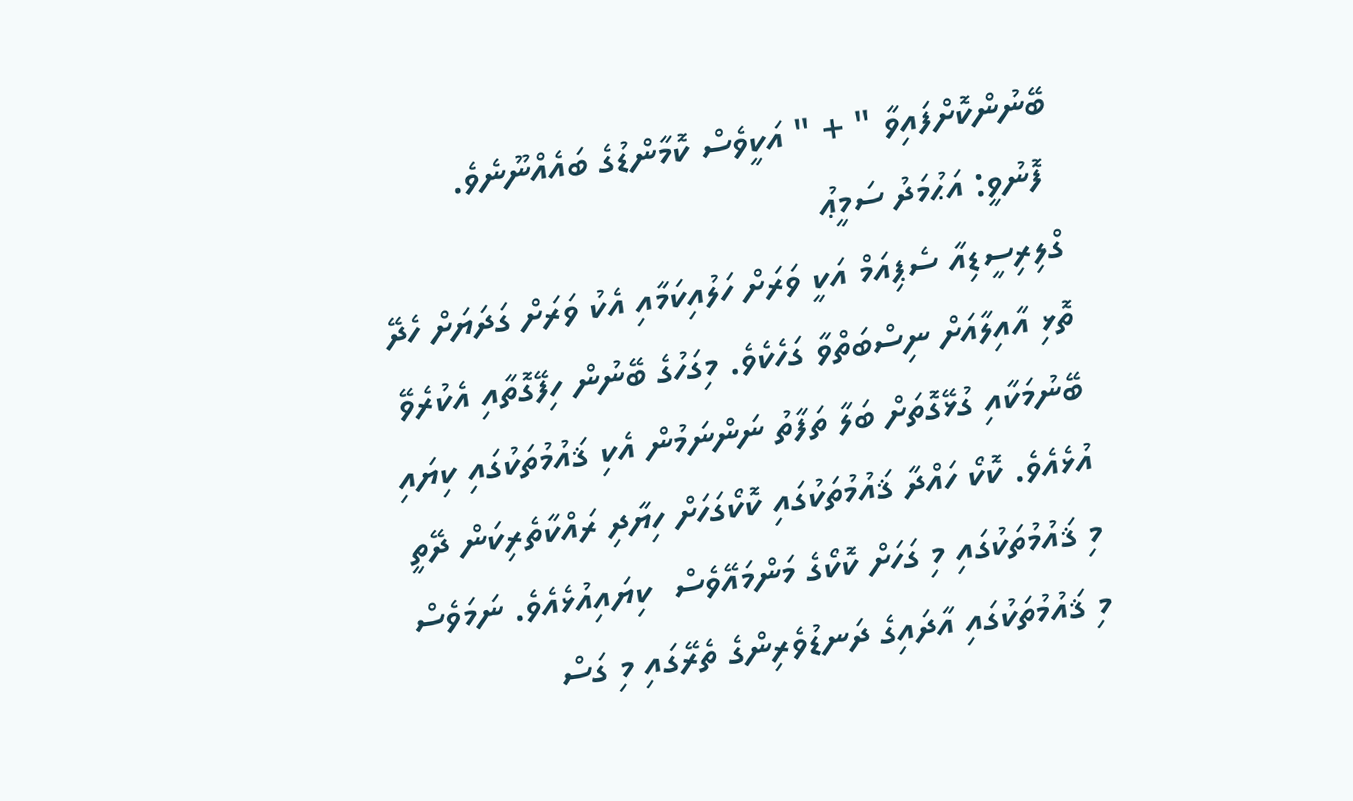ބޭނުންކޮށްފައިވާ " + " އަކީވެސް ކޮމާންޑުގެ ބައެއްނޫނެވެ.
 ފޮނުވީ: އަޙުމަދު ސަމީޢު
ގްލިރިސީޑިއާ ސެޕިއަމް އަކީ ވަރަށް ހަލުއިކަމާއި އެކު ވަރަށް ގަދަޔަށް ހެދޭ ތޮޅި އާއިލާއަށް ނިސްބަތްވާ ގަހެކެވެ. މިގަހުގެ ބޭނުން ހިފޭގޮތާއި އެކުރެވޭ ބޭނުމަކާއި ގުޅޭގޮތަށް ބަލާ ތަފާތު ނަންނަމުން އެކި ޤައުމުތަކުގައި ކިޔައި އުޅެއެވެ. ކޮކޯ ހައްދާ ޤައުމުތަކުގައި ކޮކޯގަހަށް ހިޔާދި ރައްކާތެރިކަން ދޭތީ މި ޤައުމުތަކުގައި މި ގަހަށް ކޮކޯގެ މަންމައޭވެސް  ކިޔައިއުޅެއެވެ. ނަމަވެސް މި ޤައުމުތަކުގައި އާދައިގެ ދަނޑުވެރިންގެ ތެރޭގައި މި ގަސް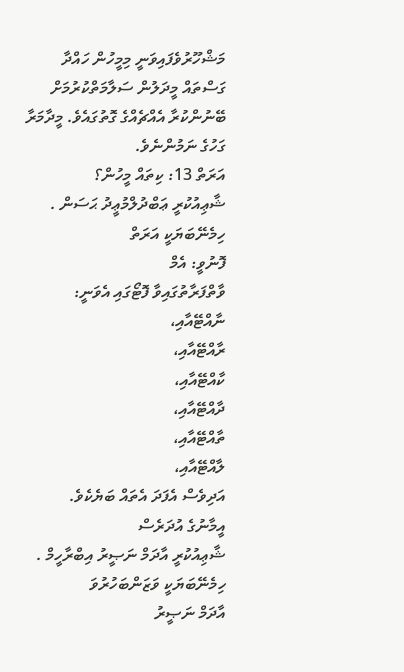މަޝްހޫރުވެފައިވަނީ މިމީހުން ހައްދާ ގަސްތައް މީދަލުން ސަލާމަތްކުރުމަށް ބޭނުންކުރާ އެއްޗެއްގެ ގޮތުގައެވެ. މީދާމަރާ ގަހުގެ ނަމުންނެވެ.
އަރަތް 13: ކިތައް މީހުން؟
ޝާޢިއުކުރީ ޢަބްދުލްމުޢީދު ޙަސަން . ހިމެނޭބަޔަކީ އަރަތް
ފޮނުވީ: އެމް
ވާތްފަރާތުގައިވާ ފޮޓޯގައި އެވަނީ:
ނާއްޓޭއާއި،
ރާއްޓޭއާއި،
ކާއްޓޭއާއި،
ދާއްޓޭއާއި،
ތާއްޓޭއާއި،
ލާއްޓޭއާއި،
އަދިވެސް އެފަދަ އެތައް ބަޔެކެވެ.
އީމާނުގެ އުދަރެސް
ޝާޢިއުކުރީ އާދަމް ނަޞީރު އިބްރާހީމް . ހިމެނޭބަޔަކީ ވަޒަންބަހުރުވަ
އާދަމް ނަޞީރު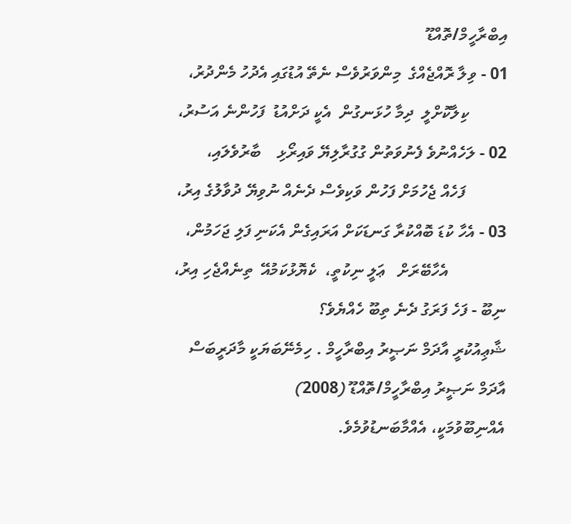އިބްރާހީމް/ތޮއްޑޫ
01 - ވިލާ ރޮއްޖެއްގެ  މިންވަރުވެސް ނެތޭ އުޑުގައި އެދުހު މެންދުރު،
         ކިލާކޮށްލީ  ދިމާ ހުޅަނގުން  އެކީ ދަށްއުޑު  ފަހުންނެ އަސުރު،
02 - ލަހެއްނުވެ ފެނުވަތުން ގުގުރާލިޔޭ ވައިރޯޅި    ބާރުވެލައި،
          ފަހެއް ޖެހުމަށް ފަހުން ވަކިވެސް ދެނެއް ނުވިޔޭ ދުވާލުގެ އިރު،
03 - އެހާ ކުޑަ ބޮއްކުރާ ގަނޑަކަށް އަރައިގެން އެކަނި ފަލި ޖަހަމުން،
              އެހާބޭރަށް   ޢަލީ ނިކުތީ،  ކެޔޮޅުކަމުއޭ  ތިނެއްޖެހި އިރު،
ނިބޫ - ފަހެ ފަރަގު ދެނެ ތިބޫ ހެއްޔެވެ؟
ޝާޢިއުކުރީ އާދަމް ނަޞީރު އިބްރާހީމް . ހިމެނޭބަޔަކީ މާދަރީބަސް
އާދަމް ނަޞީރު އިބްރާހީމް/ތޮއްޑޫ (2008)
އެއްނިބޫވުމަކީ، އެއްމާބަނޑުވުމެވެ.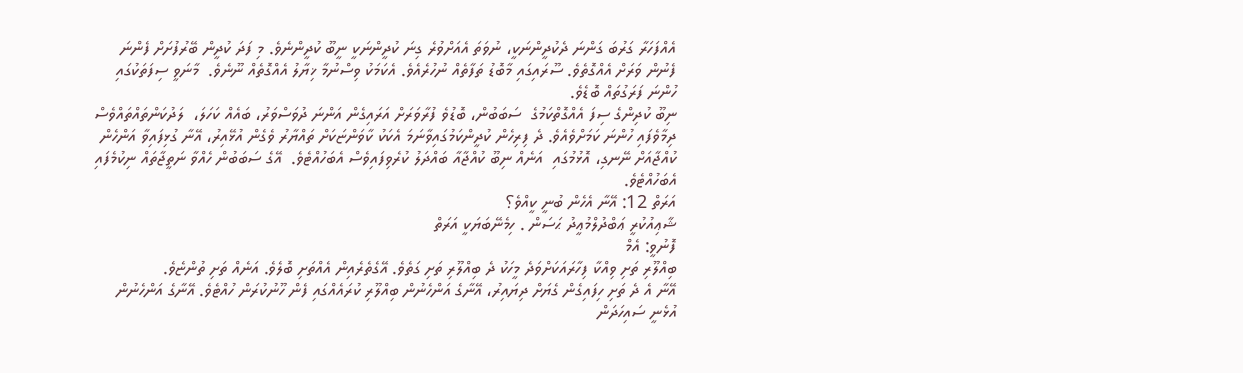އެއްފަހަރާ ގަރުބަ ގަންނަ ދެކުދީންނަކީ، ނުވަތަ އެއަށްވުރެ ގިނަ ކުދީންނަކީ ނީބޫ ކުދީންނެވެ. މި ފަދަ ކުދީން ބޭރުފުށަށް ފެންނަ ފެނުން ވަރަށް އެއްގޮތެވެ. ސޫރައިގައި މާބޮޑު ތަފާތެއް ނުހުރެއެވެ. އެކަމަކު ވިސްނުމާ ޚިޔާލު އެއްގޮތެއް ނޫނެވެ.  މާނަވީ ސިފަތަކުގައި ހުންނަ ފަރަގުތައް ބޮޑެވެ.
ނިބޫ ކުދިންގެ ސިފަ އެއްގޮތްކަމުގެ  ސަބަބުން، ބޮޑުވެ ފުރާވަރަށް އަރައިގެން އަންނަ ދުވަސްވަރު، ބައެއް ކަހަލަ،  ލަދުކަންތައްތައްވެސް ދިމާވެފައި ހުންނަ ކަމަށްވެއެވެ. ދެ ފިރިހެން ކުދީންކަމުގައިވާނަމަ އެކަކު ކާވަންޏަކަށް ތައްޔާރު ވެގެން އުޅޭއިރު، އޭނާ ގުޅިފައިވާ އަންހެން ކުއްޖާއަށް ނޭނގި، އޮޅުމުގައި  އަނެއް ނިބޫ ކުއްޖާއާ ބައްދަލު ކުރެވިފައިވެސް އެބަހުއްޓެވެ.  އޭގެ ސަބަބުން ހެއްވާ ނަތީޖާތައް ނިކުމެފައި އެބަހުއްޓެވެ.
އަރަތް 12: އޭނާ އެހެން ބުނީ ކީއްވެ؟
ޝާޢިއުކުރީ ޢަބްދުލްމުޢީދު ޙަސަން . ހިމެނޭބަޔަކީ އަރަތް
ފޮނުވީ: އެމް
ބިއްލޫރި ތަށި ވިއްކާ ފިހާރައަކަށްވަދެ މީހަކު ދެ ބިއްލޫރި ތަށި ގަތެވެ. އޭގެތެރެއިން އެއްތަށި ބޮލެވެ. އަނެއް ތަށި ތުންޏެވެ.
އޭނާ އެ ދެ ތަށި ހިފައިގެން ގެޔަށް ދިޔައިރު، އޭނާގެ އަންހެނުން ބިއްލޫރި ކުރައެއްގައި ފެން ހޫނުކުރަން ހުއްޓެވެ. އޭނާގެ އަންހެނުން އުޅެނީ ސައިހަދަން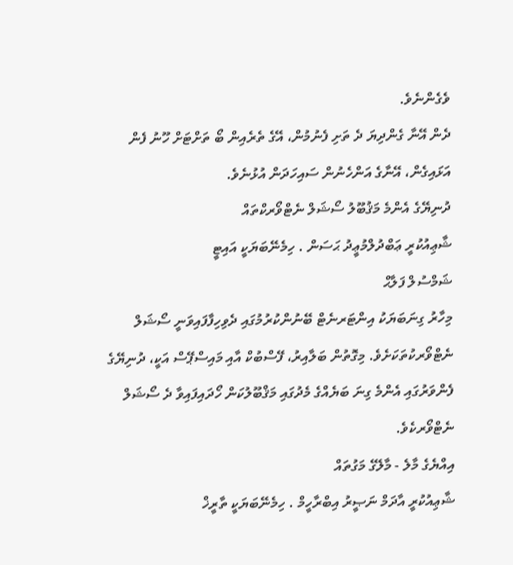ވެގެންނެވެ.
ދެން އޭނާ ގެންދިޔަ ދެ ތަށި ފެނުމުން، އޭގެ ތެރެއިން ބޯ ތަށްޓަށް ހޫނު ފެން އަޅައިގެން، އޭނާގެ އަންހެނުން ސައިހަދަން އުޅުނެވެ.
ދުނިޔޭގެ އެންމެ މަޤުބޫލު ސޯޝަލް ނެޓްވޯރކްތައް
ޝާޢިއުކުރީ ޢަބްދުލްމުޢީދު ޙަސަން . ހިމެނޭބަޔަކީ އައިޓީ
ޝަމްސުލް ފަލާޙް
މިހާރު ގިނަބަޔަކު އިންޓަރނެޓް ބޭނުންކުރުމުގައި ދެވިހިފާފައިވަނީ ސޯޝަލް ނެޓްވޯރކުތަކަށެވެ. މިގޮތުން ބަލާއިރު، ފޭސްބުކް އާއި މައިސްޕޭސް އަކީ، ދުނިޔޭގެ ފެންވަރުގައި އެންމެ ގިނަ ބަޔެއްގެ މެދުގައި މަޤްބޫލުކަން ހޯދައިފައިވާ ދެ ސޯޝަލް ނެޓްވޯރކެވެ.
އިއްޔެގެ މާލެ - މާލޭގެ މަގުތައް
ޝާޢިއުކުރީ އާދަމް ނަޞީރު އިބްރާހީމް . ހިމެނޭބަޔަކީ ތާރީޚް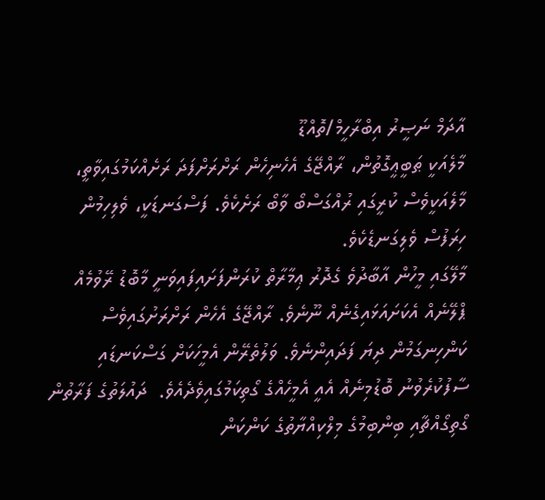އާދަމް ނަޞީރު އިބްރާހީމް/ތޮއްޑޫ
މާލެއަކީ ޠަބީޢީގޮތުން، ރާއްޖޭގެ އެހެނިހެން ރަށްރަށްފަދަ ރަށެއްކަމުގައިވާތީ، މާލެއަކީވެސް ކުރީގައި ރުއްގަސްބޯ ވާބޯ ރަށެކެވެ. ފަސްގަނޑަކީ، ވެލިހިމުން ހިރަފުސް ވެލިގަނޑެކެވެ.
މާލޭގައި މީހުން އާބާދުވެ ގެދޮރު ޢިމާރާތް ކުރަންފަށައިފައިވަނީ މާބޮޑު ރޭވުމެއް ޕްލޭނެއް އެކަށައަޅައިގެނެއް ނޫނެވެ. ރާއްޖޭގެ އެހެން ރަށްރަށުގައިވެސް ކަންހިނގަމުން ދިޔަ ފަދައިންނެވެ. ވަލުތެރޭން އެމީހަކަށް ގަސްކަނޑައި ސާފުކުރެވުނު ބޮޑުމިނެއް އެއީ އެމީހެއްގެ ގޯތިކަމުގައިވެދެއެވެ.  ދައުލަތުގެ ފަރާތުން ގޯތިގޯއްޗާއި ބިންބިމުގެ މިލްކިއްޔާތުގެ ކަންކަން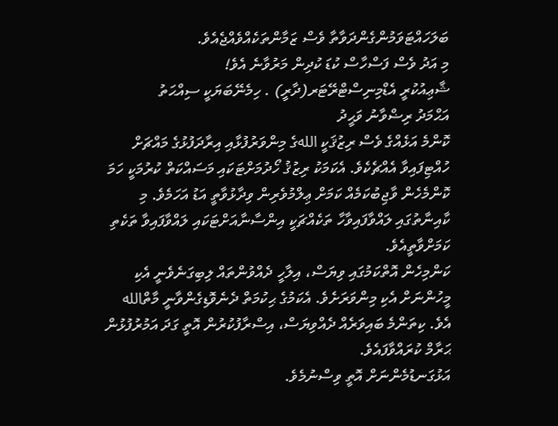ބަލަހައްޓަވަމުންގެންދަވާތާ ވެސް ޒަމާންތަކެއްވެއްޖެއެވެ.
މި އަދު ވެސް ފަސްހާސް ކުޑަ ކުދިން މަރުވާނެ އެވެ!
ޝާޢިއުކުރީ އެޑްމިނިސްޓްރޭޓަރ(ދާރީ) . ހިމެނޭބަޔަކީ ސިއްޙަތު
އަޙްމަދު ރިޟްވާނު ވަޙީދު
ކޮންމެ އަޅެއްގެ ވެސް ރިޒުޤަކީ اللهގެ މިންވަރުފުޅާއި އިރާދަފުޅުގެ މައްޗަށް ހުއްޓިފައިވާ އެއްޗެކެވެ. އެކަމަކު ރިޒުޤު ހޯދުމަށްޓަކައި މަސައްކަތް ކުރުމަކީ ހަމަ ކޮންމެހެން ވާޖިބުކަމެއް ކަމަށް ޢިލްމުވެރިން ވިދާޅުވާތީ އަޑު އަހަމެވެ. މި ކާއިނާތުގައި ލައްވާފައިވާހާ ތަކެއްޗަކީ އިންސާނާއަށްޓަކައި ލައްވާފައިވާ ތަކެތި ކަމަށްވާތީއެވެ.
ކަންމިހެން އޮތްކަމުގައި ވިޔަސް، އިލާހީ ދެއްވުންތައް ލިބިގަނެވެނީ އެކި މީހުންނަށް އެކި މިންވަރަށެވެ. އެކަމުގެ ޙިކުމަތް ދެނެވޮޑިގެންވާނީ މާތްالله އެވެ. ކިތަންމެ ބައިވަރެއް ދެއްވިޔަސް، އިސްރާފުކުރުން އޮތީ ގަދަ އަމުރުފުޅުން ޙަރާމް ކުރައްވާފައެވެ.
އަޅުގަނޑުމެންނަށް އޮތީ ވިސްނުމެވެ.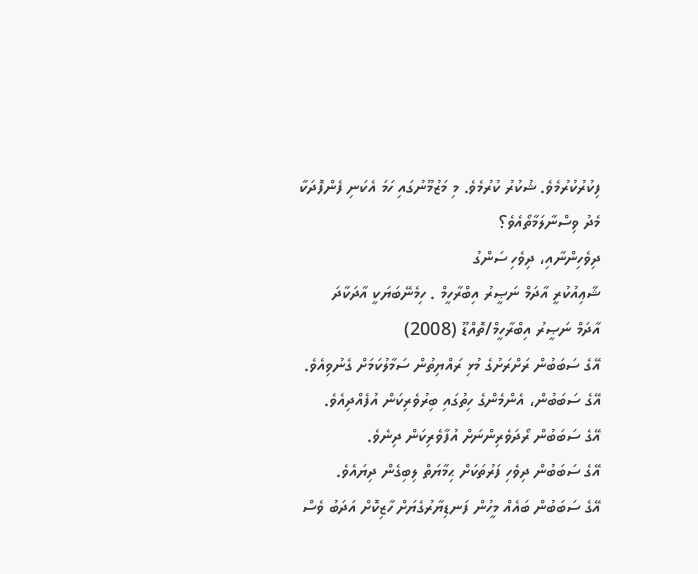ފިކުރުކުރުމެވެ. ޝުކުރު ކުރުމެވެ. މި މަޒުމޫނުގައި ހަމަ އެކަނި ފެންފޮދަކާ މެދު ވިސްނާލަމާތޯއެވެ؟
ދިވެހިންނާއި، ދިވެހި ސަންގު
ޝާޢިއުކުރީ އާދަމް ނަޞީރު އިބްރާހީމް . ހިމެނޭބަޔަކީ އާދަކާދަ
އާދަމް ނަޞީރު އިބްރާހީމް/ތޮއްޑޫ (2008)
އޭގެ ސަބަބުން ރަށްރަށުގެ މުޅި ރައްޔިތުން ސަމާލުކަމަށް ގެނުވިއެވެ.
އޭގެ ސަބަބުން، އެންމެންގެ ހިތުގައި ބިރުވެރިކަން އުފެއްދިއެވެ.
އޭގެ ސަބަބުން ރޯދަވެރިންނަށް އުފާވެރިކަން ދިނެވެ.
އޭގެ ސަބަބުން ދިވެހި ފަރުތަކަށް ޙިމާޔަތް ލިބިގެން ދިޔައެވެ.
އޭގެ ސަބަބުން ބައެއް މީހުން ފަނޑިޔާރުގެޔަށް ހާޒިކޮށް އަދަބު ވެސް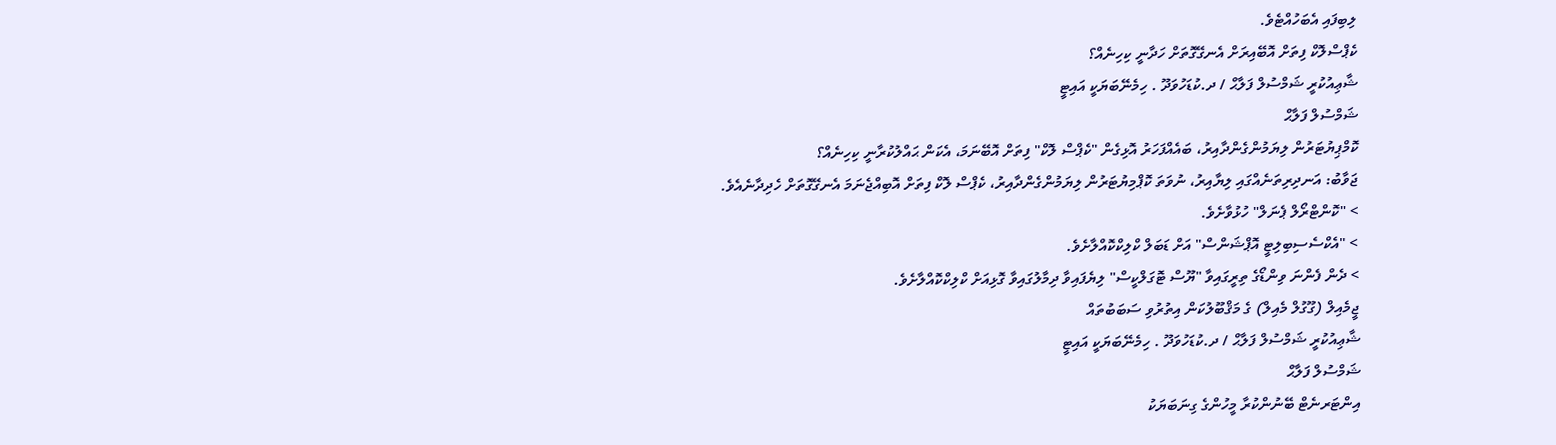ލިބިފައި އެބަހުއްޓެވެ.
ކެޕްސްލޮކް ފިތަށް އޮބޭއިރަށް އެނގޭގޮތަށް ހަދާނީ ކިހިނެއް؟
ޝާޢިއުކުރީ ޝަމްސުލް ފަލާޙް / ދ.ކުޑަހުވަދޫ . ހިމެނޭބަޔަކީ އައިޓީ
ޝަމްސުލް ފަލާޙް
ކޮމްޕިޔުޓަރުން ލިޔަމުންގެންދާއިރު، ބައެއްފަހަރު އޮޅިގެން "ކެޕްސް ލޮކް" ފިތަށް އޮބޭނަމަ، އެކަން ޙައްލުކުރާނީ ކިހިނެއް؟
ޖަވާބު: އަނދިރިތަނެއްގައި ލިޔާއިރު، ނުވަތަ ކޮޕްމިޔުޓަރުން ލިޔަމުންގެންދާއިރު، ކެޕްސް ލޮކް ފިތަށް އޮބިއްޖެނަމަ އެނގޭގޮތަށް ހެދިދާނެއެވެ.
> "ކޮންޓްރޯލް ޕެނަލް" ހުޅުވާށެވެ.
> "އެކްސެސިބިލިޓީ އޮޕްޝަންސް" އަށް ޑަބަލް ކްލިކްކޮއްލާށެވެ.
> ދެން ފެންނަ ވިންޑޯގެ ތިރީގައިވާ "ޔޫސް ޓޮގަލްކީސް" ލިޔެފައިވާ ދިމާލުގައިވާ ގޮޅިއަށް ކްލިކްކޮއްލާށެވެ.
ޖީމެއިލް (ގޫގުލް މެއިލް) ގެ މަޤްބޫލުކަން އިތުރުވި ސަބަބުތައް
ޝާޢިއުކުރީ ޝަމްސުލް ފަލާޙް / ދ.ކުޑަހުވަދޫ . ހިމެނޭބަޔަކީ އައިޓީ
ޝަމްސުލް ފަލާޙް
އިންޓަރނެޓް ބޭނުންކުރާ މީހުންގެ ގިނަބަޔަކު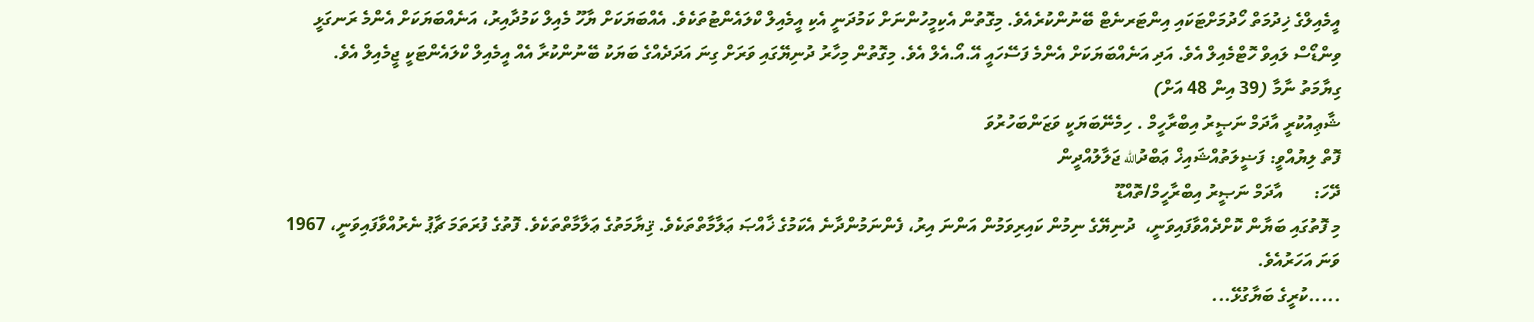އީމެއިލްގެ ޚިދުމަތް ހޯދުމަށްޓަކައި އިންޓަރނެޓް ބޭނުންކުރެއެވެ. މިގޮތުން އެކިމީހުންނަށް ކަމުދަނީ އެކި އީމެއިލް ކްލައެންޓުތަކެވެ. އެއްބަޔަކަށް ޔާހޫ މެއިލް ކަމުދާއިރު، އަނެއްބަޔަކަށް އެންމެ ރަނގަޅީ ވިންޑޯސް ލައިވް ހޮޓްމެއިލް އެވެ. އަދި އަނެއްބަޔަކަށް އެންމެ ފަސޭހައީ އޭ.އޯ.އެލް އެވެ. މިގޮތުން މިހާރު ދުނިޔޭގައި ވަރަށް ގިނަ އަދަދެއްގެ ބަޔަކު ބޭނުންކުރާ އެއް އީމެއިލް ކްލައެންޓަކީ ޖީމެއިލް އެވެ.
ގިޔާމަތު ނާމާ (39 އިން 48 އަށް)
ޝާޢިއުކުރީ އާދަމް ނަޞީރު އިބްރާހީމް . ހިމެނޭބަޔަކީ ވަޒަންބަހުރުވަ
ފޮތް ލިޔުއްވީ: ފަޟީލަތުއްޝައިޚް ޢަބްދުالله ޖަލާލުއްދީން
ދޭހަ:       އާދަމް ނަޞީރު އިބްރާހީމް/ތޮއްޑޫ
މި ފޮތުގައި ބަޔާން ކޮށްދެއްވާފައިވަނީ،  ދުނިޔޭގެ ނިމުން ކައިރިވަމުން އަންނަ އިރު، ފެންނަމުންދާނެ އެކަމުގެ ޚާއްޞަ ޢަލާމާތްތަކެވެ. ޤިޔާމަތުގެ ޢަލާމާތްތަކެވެ. ފޮތުގެ ފުރަތަމަ ޗާޕު ނެރުއްވާފައިވަނީ، 1967 ވަނަ އަހަރުއެވެ.
.....ކުރީގެ ބަޔާގުޅޭ...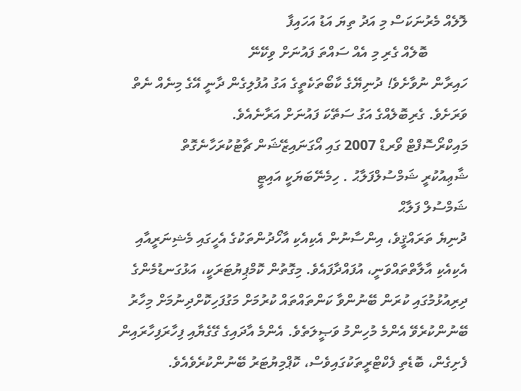ލޮލެއް މެރުނަކަސް މި އަދު ތިޔަ އަޑު އަހައިފާ
           ބޮލެއް ގެރި މި އެއް ސައްތަ ފައުނަށް ވިކޭނޭ
ހައިރާން ނުވާށެވެ! ދުނިޔޭގެ ކާބޯތަކެތީގެ އަގު އުފުލިގެން ދާނީ އޭގެ މިނެއް ނެތް ވަރަށެވެ. ގެރިބޮލެއްގެ އަގު ސަތޭކަ ފައުނަށް އަރާނެއެވެ.
މައިކްރޯސޮފްޓް ވޯރޑް 2007 ގައި އޯގަނައިޒޭޝަން ޗާޓުކުރަހާނެގޮތް
ޝާޢިއުކުރީ ޝަމްސުލްފަލާޙު . ހިމެނޭބަޔަކީ އައިޓީ
ޝަމްސުލް ފަލާޙް
ދުނިޔެ ތަރައްޤީވެ، އިންސާނުން އެކިއެކި އާހޯދުންތަކުގެ އެހީގައި މެޝިނަރީއާއި  އެކިއެކި އާލާތްތައްވަނީ، އުފައްދާފައެވެ. މިގޮތުން ކޮމްޕިޔުޓަރަކީ، އަޅުގަނޑުމެންގެ ދިރިއުޅުމުގައި ކުރަން ބޭނުންވާ ކަންތައްތައް ކުރުމަށް މަގުފަހިކޮށްދިނުމަށް މިހާރު ބޭނުންކުރެވޭ އެންމެ މުހިންމު ވަޞީލަތެވެ. އެންމެ އާދައިގެ ގޭގެޔާއި ފިހާރަފިހާރައިން ފެށިގެން، ބޮޑެތި ފެކްޓްރީތަކުގައިވެސް، ކޮޕްމިޔުޓަރު ބޭނުންކުރެވެއެވެ.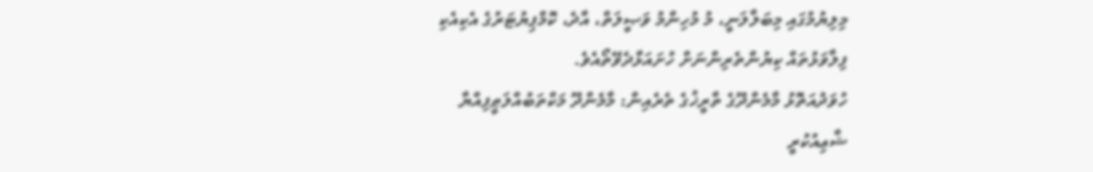މިލިޔުމުގައި މިބަލާލަނީ، މު މުހިންމު ވަޞީލަތް، އާދެ، ކޮމްޕިޔުޓަރުގެ އެކިއެކި ފިލާވަޅުތައް ކިޔުންތެރިންނަށް ހުށައަޅާދެވޭތޯއެވެ.
ހުވަދުއަތޮޅު މާމެންދޫގެ ތާރީޚުގެ ތެރެއިން: މާމެންދޫ މަކްތަބުއްލަޠީފިއްޔާ
ޝާޢިއުކުރީ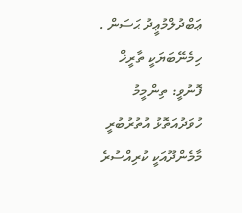ޢަބްދުލްމުޢީދު ޙަސަން . ހިމެނޭބަޔަކީ ތާރީޚް
ފޮނުވީ: ތިންމީމު
ހުވަދުއަތޮޅު އުތުރުބުރީ މާމެންދޫއަކީ ކުރިއްސުރެ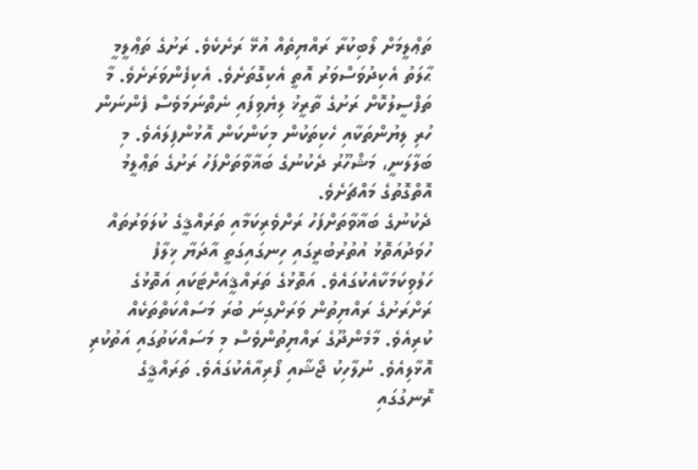ތަޢްލީމަށް ލޯބިކުރާ ރައްޔިތެއް އުޅޭ ރަށެކެވެ. ރަށުގެ ތަޢްލީމީ ޙާލަތު އެކިދުވަސްވަރު އޮތީ އެކިގޮތަށެވެ. އެކިފެންވަރަށެވެ. މާ ތަފްސީލުކޮށް ރަށުގެ ތާރީޚު ލިޔެވިފައި ނެތްނަމަވެސް ފެންނަން ހުރި ލިޔުންތަކާއި ހެކިތަކުން މިކަންކަން އޮޅުންފިލައެވެ. މި ބަލާލަނީ، މަޝްހޫރު ދެކުނުގެ ބަޣާވާތަށްފަހު ރަށުގެ ތަޢްލީމު އޮތްގޮތުގެ މައްޗަށެވެ.
ދެކުނުގެ ބަޣާވާތަށްފަހު ރަށްވެރިކަމާއި ތަރައްޤީގެ ކުލަވަރުތައް ހުވަދުއަތޮޅު އުތުރުބުރީގައި ހިނގައިގަތީ އާދަޔާ ޚިލާފު ހަލުވިކަމަކާއެކުގައެވެ. އަތޮޅުގެ ތަރައްޤީއަށްޓަކައި އަތޮޅުގެ ރަށްރަށުގެ ރައްޔިތުން ވަރަށްގިނަ ބުރަ މަސައްކަތްތަކެއް ކުރިއެވެ. މާމެންދޫގެ ރައްޔިތުންވެސް މި މަސައްކަތުގައި އަތުކުރި އޮޅާލިއެވެ. ނުލާހިކު ޖޯޝާއި ފޯރިއާއެކުގައެވެ. ތަރައްޤީގެ ރޮނގުގައި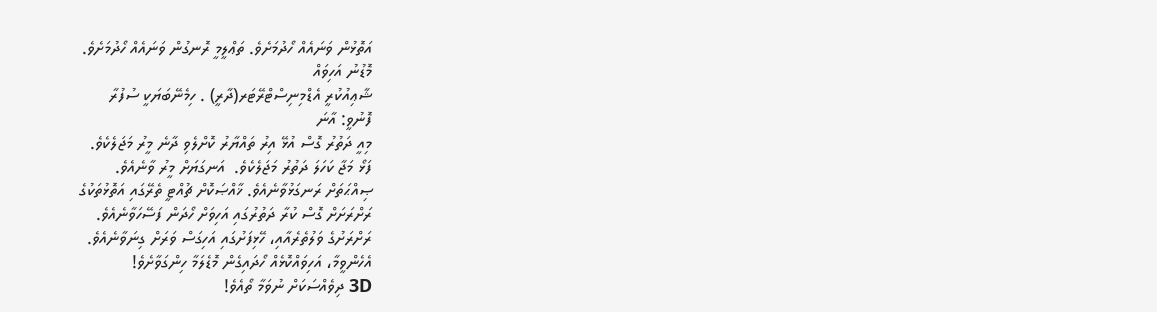އަތޮޅުން ވަނައެއް ހޯދުމަށެވެ. ތަޢްލީމީ ރޮނގުން ވަނައެއް ހޯދުމަށެވެ.
މޮޑުނު އަހިވައް
ޝާޢިއުކުރީ އެޑްމިނިސްޓްރޭޓަރ(ދާރީ) . ހިމެނޭބަޔަކީ ސުފުރާ
ފޮނުވީ: އާނަ
މިއީ ދަތުރު ގޮސް އުޅޭ އިރު ތައްޔާރު ކޮށްލެވި ދާނެ މީރު މަޖަލެކެވެ.
ފަޅޯ މަޖާ ކަހަލަ ދަތުރު މަޖަލެކެވެ.  އަނގަޔަށް މީރު ވާނެއެވެ.
ޞިއްޙަތަށް ރަނގަޅުވާނެއެވެ. ޚާއްޞަކޮށް ޗުއްޓީ ތެރޭގައި އަތޮޅުތަކުގެ
ރަށްރަށަށް ގޮސް ކުރާ ދަތުރުގައި އަހިވަށް ހޯދަން ފަސޭހަވާނެއެވެ.
ރަށްރަށުގެ ވަލުތެރެއާއި، ހޭޅިފަށުގައި އަހިގަސް ވަރަށް ގިނަވާނެއެވެ.
އެހެންވީމާ، އަހިވައްކޮޅެއް ހޯދައިގެން މޮޑެލަމާ ހިންގަވާށެވެ!
3D ދިވެއްސަކަށް ނުވަމާ ތޯއެވެ!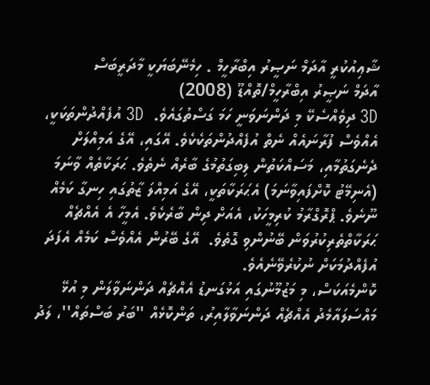ޝާޢިއުކުރީ އާދަމް ނަޞީރު އިބްރާހީމް . ހިމެނޭބަޔަކީ މާދަރީބަސް
އާދަމް ނަޞީރު އިބްރާހީމް/ތޮއްޑޫ (2008)
3D ދިވެއްސެކޭ މި ދަންނަވަނީ ހަމަ ގަސްތުގައެވެ.  3D އުފެއްދުންތަކަކީ، އެއްވެސް ފުރާނައެއް ނެތް އުފެއްދުންތަކެކެވެ. އޭގައި، އޭގެ އަމިއްލަށް ދެނެގަތުމާއި، މަސައްކަތުން ލިބިގަތުމުގެ ބާރެއް ނެތެވެ. ޙަރަކާތެއް ވާނަމަ (އެނިމޭޓު ކޮށްފައިވާނަމަ) އެޙަރަކާތަކީ، އޭގެ އަމިއްލަ ޒާތުގައި ހިނގާ ކަމެއް ނޫނެވެ. ޕްރޮގްރާމު ކުރިމީހަކު، އެއަށް ދިން ބާރެކެވެ. އެމީހާ އެ އެއްޗެއް ޙަރަކާތްތެރިކުރުވަން ބޭނުންވި ގޮތެވެ.  އޭގެ ބޭރުން އެއްވެސް ކަމެއް އެފަދަ އުފެއްދުމަކަށް ނުކުރެވޭނެއެވެ.
ކޮންމެއަކަސް، މި މަޒުމޫނުގައި އަޅުގަނޑު އެއްޗެއް ދަންނަވާލަން މި އުޅޭ މައްސަލައާމެދު އެއްޗެއް ދަންނަވާލާއިރު، ތަންކޮޅެއް ''ބަރު ބަސްތައް''، ލަދު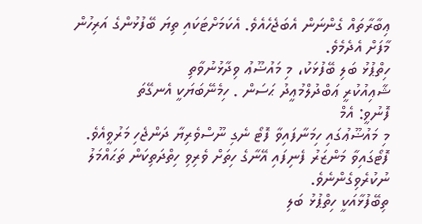ޢިބާރާތައް ގެންނަން އެބަޖެހެއެވެ. އެކަމަށްޓަކައި ތިޔަ ބޭފުޅުންގެ އަރިހުން މާފަށް އެދެމެވެ.
ހިތްޕުޅު ބަލި ބޭފުޅަކު، މި މައުޟޫޢު ވިދާޅުނުވާތި
ޝާޢިއުކުރީ ޢަބްދުލްމުޢީދު ޙަސަން . ހިމެނޭބަޔަކީ އެނގޭތަ
ފޮނުވީ: އެމް
މި މައުޟޫޢުގައި ހިމަނާފައިވާ ފޮޓޯ ނެގި ނޫސްވެރިޔާ ދަންޖެހި މަރުވީއެވެ.
ފޮޓޯގައިވާ މަންޒަރު ފެނިފައި އޭނާގެ ހިތަށް ވެރިވި ހިތްދަތިކަން ތަޙައްމަލު ނުކުރެވިގެންނެވެ.
ތިބޭފުޅާއަކީ ހިތްޕުޅު ބަލި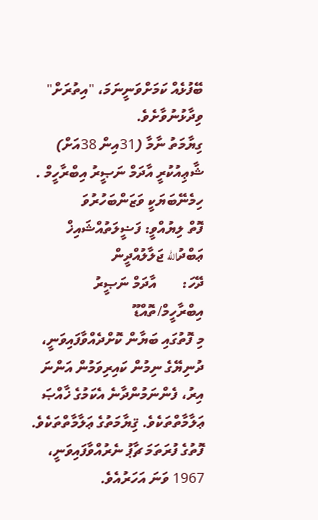ބޭފުޅެއް ކަމަށްވަނީނަމަ، "އިތުރަށް" ވިދާޅުނުވާށެވެ.
ގިޔާމަތު ނާމާ (31އިން 38އަށް)
ޝާޢިއުކުރީ އާދަމް ނަޞީރު އިބްރާހީމް . ހިމެނޭބަޔަކީ ވަޒަންބަހުރުވަ
ފޮތް ލިޔުއްވީ: ފަޟީލަތުއްޝައިޚް ޢަބްދުالله ޖަލާލުއްދީން
ދޭހަ:       އާދަމް ނަޞީރު އިބްރާހީމް/ތޮއްޑޫ
މި ފޮތުގައި ބަޔާން ކޮށްދެއްވާފައިވަނީ،  ދުނިޔޭގެ ނިމުން ކައިރިވަމުން އަންނަ އިރު، ފެންނަމުންދާނެ އެކަމުގެ ޚާއްޞަ ޢަލާމާތްތަކެވެ. ޤިޔާމަތުގެ ޢަލާމާތްތަކެވެ. ފޮތުގެ ފުރަތަމަ ޗާޕު ނެރުއްވާފައިވަނީ، 1967 ވަނަ އަހަރުއެވެ.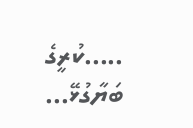.....ކުރީގެ ބަޔާގުޅޭ...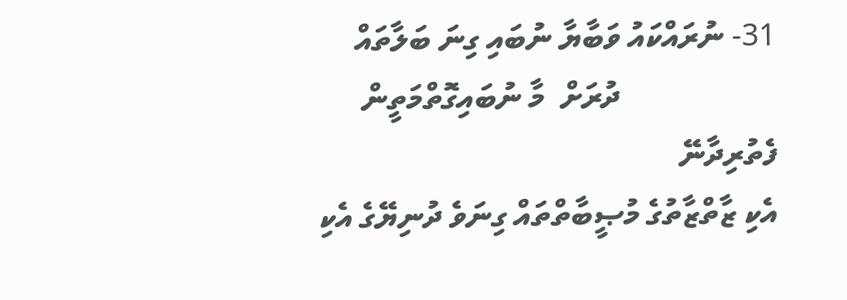31- ނުރައްކައު ވަބާޔާ ނުބައި ގިނަ ބަލާތައް
                    ދުރަށް  މާ ނުބައިގޮތްމަތީން   ފެތުރިދާނޭ
އެކި ޒާތްޒާތުގެ މުޞީބާތްތައް ގިނަވެ ދުނިޔޭގެ އެކި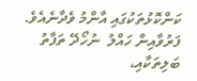ކަންކޮޅުތަކުގައި އާންމު ވެދާނެއެވެ.
ފަރުވާއިން ހައްލު  ނުހޯދޭ ތަފާތު ބަލިތަކާއި،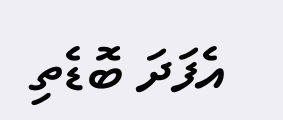އެފަދަ ބޮޑެތި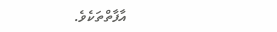އާފާތްތަކެވެ.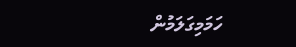ހަމަމިގަލަމުން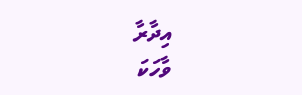އިދާރާ
ވާހަކަ